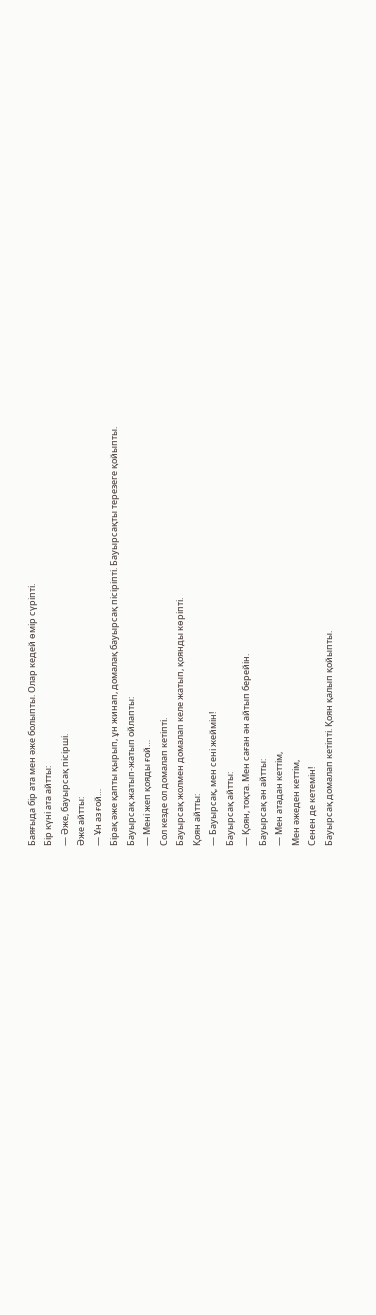Баяғыда бір ата мен әже болыпты. Олар кедей өмір сүріпті.
Бір күні ата айтты:
— Әже, бауырсақ пісірші.
Әже айтты:
— Ұн аз ғой…
Бірақ әже қапты қырып, ұн жинап, домалақ бауырсақ пісіріпті. Бауырсақты терезеге қойыпты.
Бауырсақ жатып-жатып ойлапты:
— Мені жеп қояды ғой…
Сол кезде ол домалап кетіпті.
Бауырсақ жолмен домалап келе жатып, қоянды көріпті.
Қоян айтты:
— Бауырсақ, мен сені жеймін!
Бауырсақ айтты:
— Қоян, тоқта. Мен саған ән айтып берейін.
Бауырсақ ән айтты:
— Мен атадан кеттім,
Мен әжеден кеттім,
Сенен де кетемін!
Бауырсақ домалап кетіпті. Қоян қалып қойыпты.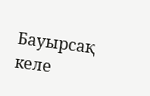Бауырсақ келе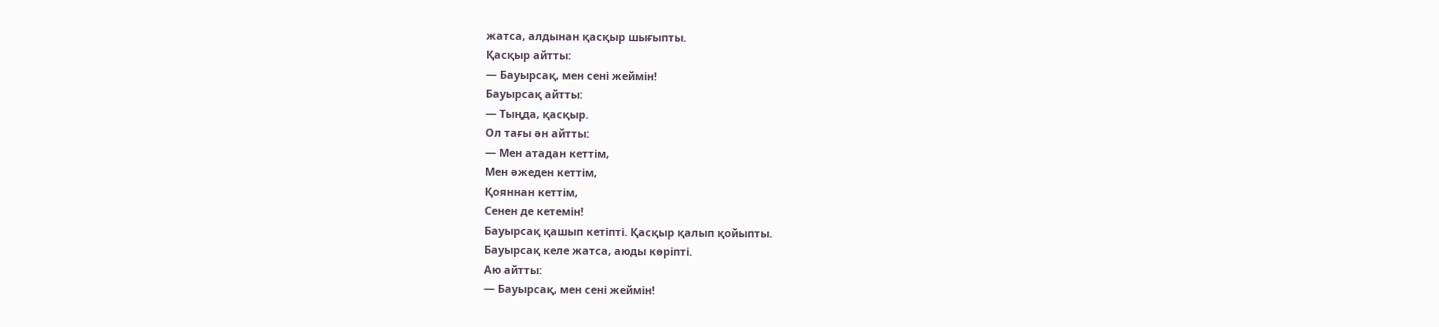жатса, алдынан қасқыр шығыпты.
Қасқыр айтты:
— Бауырсақ, мен сені жеймін!
Бауырсақ айтты:
— Тыңда, қасқыр.
Ол тағы ән айтты:
— Мен атадан кеттім,
Мен әжеден кеттім,
Қояннан кеттім,
Сенен де кетемін!
Бауырсақ қашып кетіпті. Қасқыр қалып қойыпты.
Бауырсақ келе жатса, аюды көріпті.
Аю айтты:
— Бауырсақ, мен сені жеймін!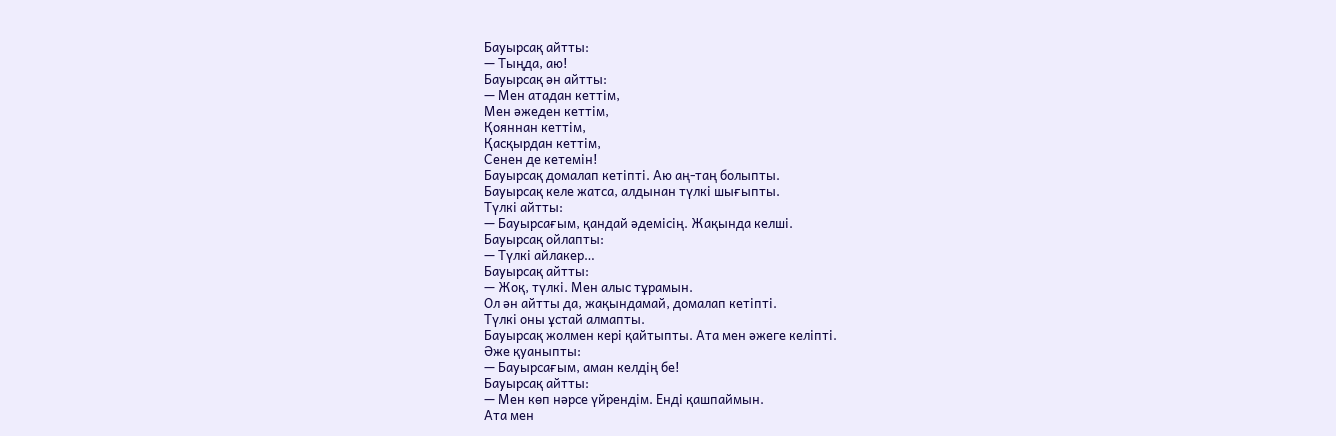Бауырсақ айтты:
— Тыңда, аю!
Бауырсақ ән айтты:
— Мен атадан кеттім,
Мен әжеден кеттім,
Қояннан кеттім,
Қасқырдан кеттім,
Сенен де кетемін!
Бауырсақ домалап кетіпті. Аю аң-таң болыпты.
Бауырсақ келе жатса, алдынан түлкі шығыпты.
Түлкі айтты:
— Бауырсағым, қандай әдемісің. Жақында келші.
Бауырсақ ойлапты:
— Түлкі айлакер…
Бауырсақ айтты:
— Жоқ, түлкі. Мен алыс тұрамын.
Ол ән айтты да, жақындамай, домалап кетіпті.
Түлкі оны ұстай алмапты.
Бауырсақ жолмен кері қайтыпты. Ата мен әжеге келіпті.
Әже қуаныпты:
— Бауырсағым, аман келдің бе!
Бауырсақ айтты:
— Мен көп нәрсе үйрендім. Енді қашпаймын.
Ата мен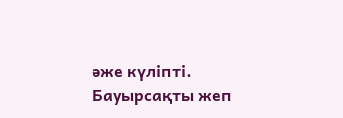әже күліпті. Бауырсақты жеп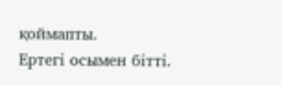қоймапты.
Ертегі осымен бітті.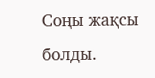Соңы жақсы болды.